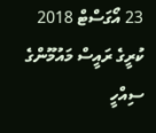23 އޯގަސްޓް 2018
ކުރީގެ ރައީސް މައުމޫންގެ ސިއްހީ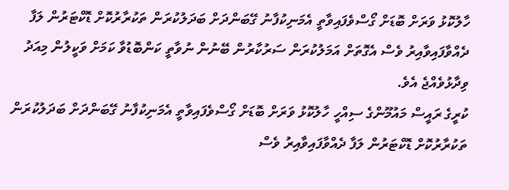ހާލުކޮޅު ވަރަށް ބޮޑަށް ގޯސްވެފައިވާތީ އެމަނިކުފާނު ގޭބަންދަށް ބަދަލުކުރަން ތަކުރާރުކޮށް ޑޮކްޓަރުން ލަފާ ދެއްވާފައިވާއިރު ވެސް އެގޮތަށް އަމަލުކުރަން ސަރުކާރުން ބޭނުން ނުވާތީ ކަންބޮޑުވާ ކަމަށް ވަކީލުން މިއަދު ވިދާޅުވެއްޖެ އެވެ.
ކުރީގެ ރައީސް މައުމޫންގެ ސިއްހީ ހާލުކޮޅު ވަރަށް ބޮޑަށް ގޯސްވެފައިވާތީ އެމަނިކުފާނު ގޭބަންދަށް ބަދަލުކުރަން ތަކުރާރުކޮށް ޑޮކްޓަރުން ލަފާ ދެއްވާފައިވާއިރު ވެސް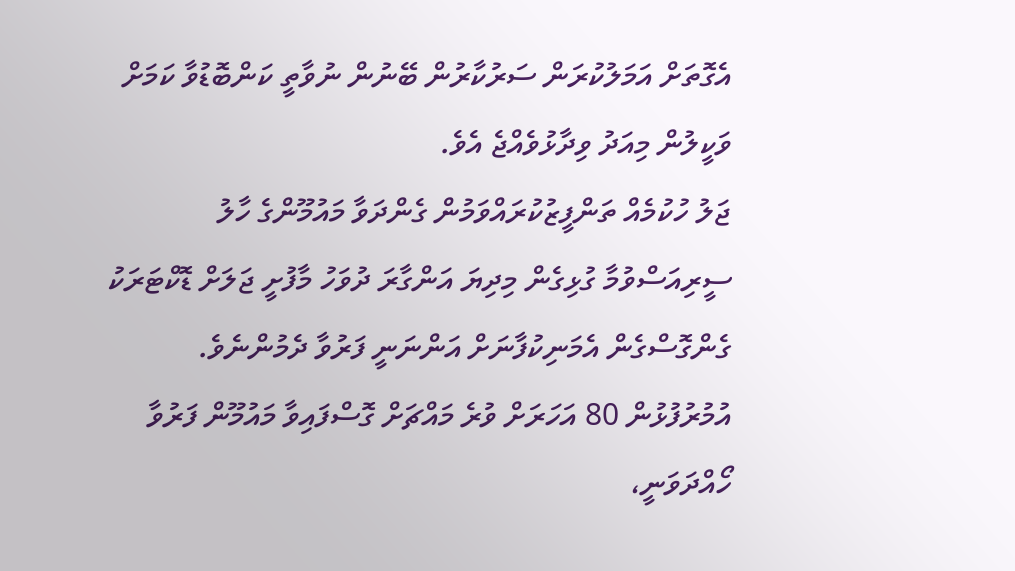އެގޮތަށް އަމަލުކުރަން ސަރުކާރުން ބޭނުން ނުވާތީ ކަންބޮޑުވާ ކަމަށް ވަކީލުން މިއަދު ވިދާޅުވެއްޖެ އެވެ.
ޖަލު ހުކުމެއް ތަންފީޒުކުރައްވަމުން ގެންދަވާ މައުމޫންގެ ހާލު ސީރިއަސްވުމާ ގުޅިގެން މިދިޔަ އަންގާރަ ދުވަހު މާފުށީ ޖަލަށް ޑޮކްޓަރަކު ގެންގޮސްގެން އެމަނިކުފާނަށް އަންނަނީ ފަރުވާ ދެމުންނެވެ.
އުމުރުފުޅުން 80 އަހަރަށް ވުރެ މައްޗަށް ގޮސްފައިވާ މައުމޫން ފަރުވާ ހޯއްދަވަނީ،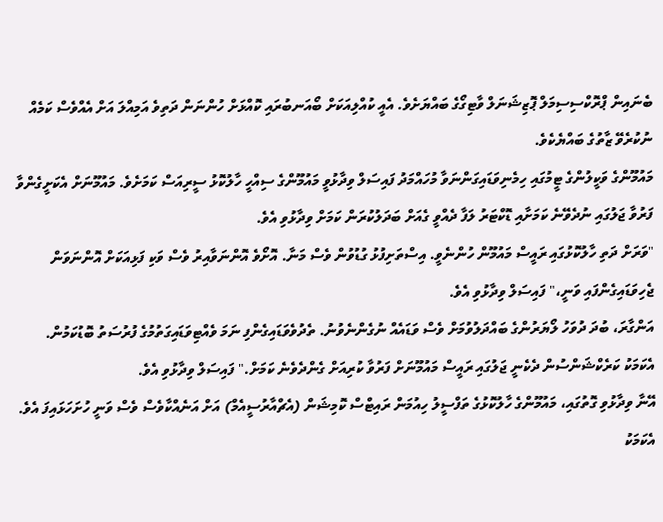ބެނައިން ޕްރޮކްސިސިމަލް ޕޮޒިޝަނަލް ވާޓިގޯގެ ބައްޔަށެވެ. އެއީ ކުއްލިއަކަށް ބޯއަނބުރައި ކޮއްޅަށް ހުންނަން ދަތިވެ އަމިއްލަ އަށް އެއްވެސް ކަމެއް ނުކުރެވޭ ޒާތުގެ ބައްޔެކެވެ.
މައުމޫންގެ ވަކީލުންގެ ޓީމުގައި ހިމެނިވަޑައިގަންނަވާ މުހައްމަދު ފައިސަލް ވިދާޅުވީ މައުމޫންގެ ސިއްހީ ހާލުކޮޅު ސީރިއަސް ކަމަށެވެ. މައުމޫނަށް އެކަށީގެންވާ ފަރުވާ ޖަލުގައި ނުދެވޭނެ ކަމަށާއި ޑޮކްޓަރު ލަފާ ދެއްވީ ގެއަށް ބަދަލުކުރަން ކަމަށް ވިދާޅުވި އެވެ.
"ވަރަށް ދަތި ހާލުކޮޅުގައި ރައީސް މައުމޫން ހުންނެވީ. އިސްތަށިފުޅު ގުޑުވުން ވެސް މަނާ. އޮށޯވެ އޮންނަވާއިރު ވެސް ވަކި ފަޅިއަކަށް އޮންނަވަން ޖެހިވަޑައިގެންފައި ވަނީ،" ފައިސަލް ވިދާޅުވި އެވެ.
އަންގާރަ، ބުދަ ދުވަހު ލޯޔަރުންގެ ބައްދަލުވުމަށް ވެސް ވަޑައެއް ނުގެންނެވުނު. ތެދުވެވަޑައިގެންފި ނަމަ ވެއްޓިވަޑައިގަތުމުގެ ފުރުސަތު ބޮޑުކަމުން. އެކަމަކު ކަރެކްޝަންސުން ދެކެނީ ޖަލުގައި ރައީސް މައުމޫނަށް ފަރުވާ ކުރިއަށް ގެންދެވެނެ ކަމަށް." ފައިސަލް ވިދާޅުވި އެވެ.
އޭނާ ވިދާޅުވި ގޮތުގައި، މައުމޫންގެ ހާލުކޮޅުގެ ތަފްސީލު ހިއުމަން ރައިޓްސް ކޮމިޝަން (އެޗްއާރުސީއެމް) އަށް އަނެއްކާވެސް ވެސް ވަނީ ހުށަހަޅައިފަ އެވެ. އެކަމަކު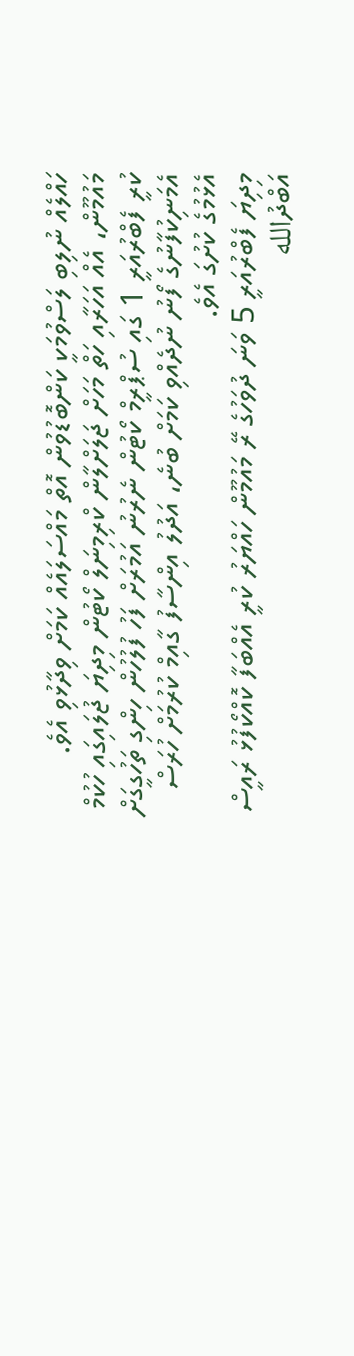ހައްލެއް ނުލިބި ލަސްވުމަކީ ކަންބޮޑުވުން އޮތް މައްސަލައެއް ކަމަށް ވިދާޅުވި އެވެ.
މައުމޫން، އެއް އަހަރާއި ހަތް މަހަށް ޖަލަށްލާން ކްރިމިނަލް ކޯޓުން މިދިޔަ ޖުލައިގައި ހުކުމް ކުރީ ފެބްރުއަރީ 1 ގައި ސުޕްރީމް ކޯޓުން ނެރުނު އަމުރަށް ފަހު ފުލުހުން ހިންގި ތަހުގީގަށް އެމަނިކުފާނުގެ ފޯނު ނުދެއްވި ކަމަށް ބުނެ، އަދުލު އިންސާފު ގާއިމް ކުރުމަށް ހުރަސް އެޅުމުގެ ކުށުގަ އެވެ.
މިދިޔަ ފެބްރުއަރީ 5 ވަނަ ދުވަހުގެ ރޭ މައުމޫން ހައްޔަރު ކުރީ އެއްބަފާ ކޮއްކޯފުޅު ރައީސް އަބްދުالله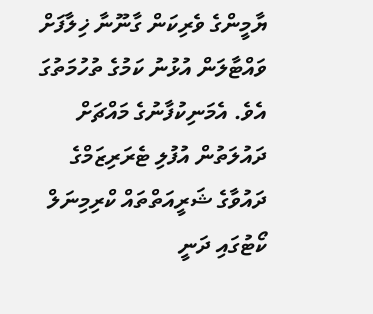ޔާމީންގެ ވެރިކަން ގާނޫނާ ޚިލާފަށް ވައްޓާލަން އުޅުނު ކަމުގެ ތުހުމަތުގަ އެވެ. އެމަނިކުފާނުގެ މައްޗަށް ދައުލަތުން އުފުލި ޓެރަރިޒަމްގެ ދައުވާގެ ޝަރީއަތްތައް ކްރިމިނަލް ކޯޓުގައި ދަނީ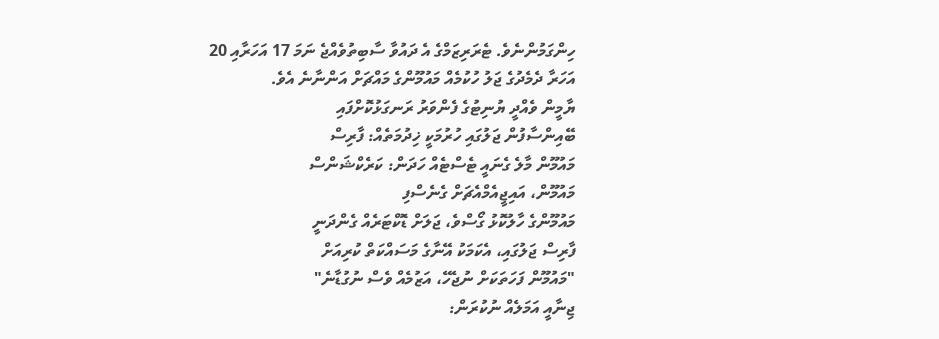ހިންގަމުންނެވެ. ޓެރަރިޒަމްގެ އެ ދައުވާ ސާބިތުވެއްޖެ ނަމަ 17 އަހަރާއި 20 އަހަރާ ދެމެދުގެ ޖަލު ހުކުމެއް މައުމޫންގެ މައްޗަށް އަންނާނެ އެވެ.
ޔާމީން ވެއްދީ ޔުނިޓުގެ ފެންވަރު ރަނގަޅުކޮށްފައި
ބޭއިންސާފުން ޖަލުގައި ހުރުމަކީ ޚިދުމަތެއް: ފާރިސް
މައުމޫން މާލެ ގެނައީ ޓެސްޓެއް ހަދަން: ކަރެކްޝަންސް
މައުމޫން، އައިޖީއެމްއެޗަށް ގެނެސްފި
މައުމޫންގެ ހާލުކޮޅު ގޯސްވެ، ޖަލަށް ޑޮކްޓަރެއް ގެންދަނީ
ފާރިސް ޖަލުގައި، އެކަމަކު އޭނާގެ މަސައްކަތް ކުރިއަށް
"މައުމޫން ފަހަތަކަށް ނުޖެހޭ، އަޒުމެއް ވެސް ނުގުޑާނެ"
ޖިނާއީ އަމަލެއް ނުކުރަން: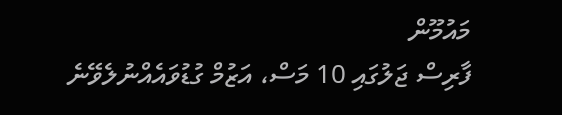މައުމޫން
ފާރިސް ޖަލުގައި 10 މަސް، އަޒުމް ގުޑުވައެއްނުލެވޭނެ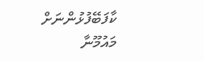ކާފަބޭފުޅުންނަށް މައުމޫނާ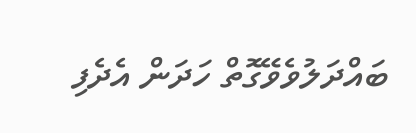ބައްދަލުވެވޭގޮތް ހަދަން އެދެފި